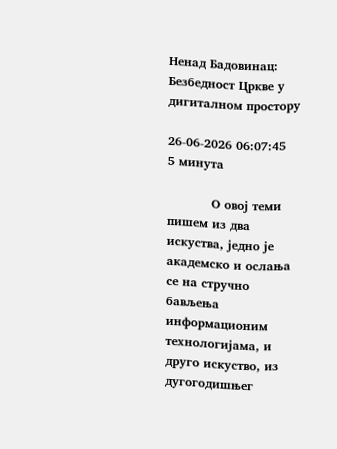Ненад Бадовинац: Безбедност Цркве у дигиталном простору

26-06-2026 06:07:45
5 минута

           О овој теми пишем из два искуства, једно је академско и ослања се на стручно бављења информационим технологијама, и друго искуство, из дугогодишњег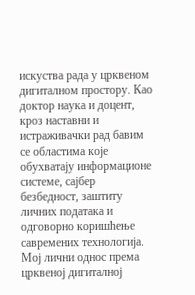искуства рада у црквеном дигиталном простору. Као доктор наука и доцент, кроз наставни и истраживачки рад бавим се областима које обухватају информационе системе, сајбер безбедност, заштиту личних података и одговорно коришћење савремених технологија. Мој лични однос према црквеној дигиталној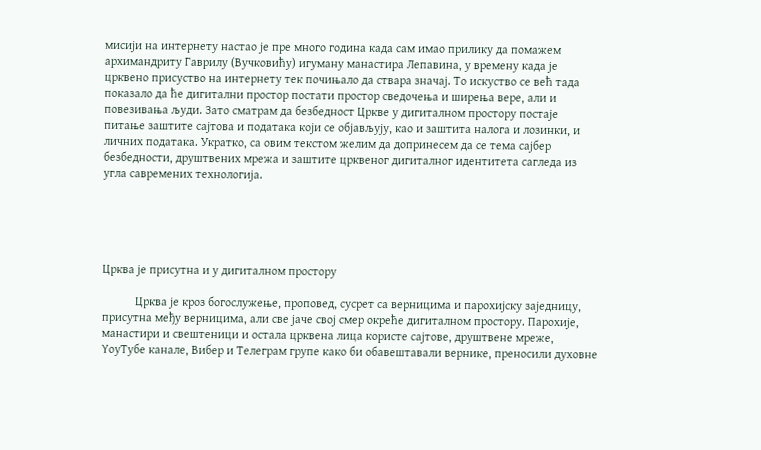мисији на интернету настао је пре много година када сам имао прилику да помажем архимандриту Гаврилу (Вучковићу) игуману манастира Лепавина, у времену када је црквено присуство на интернету тек почињало да ствара значај. То искуство се већ тада показало да ће дигитални простор постати простор сведочења и ширења вере, али и повезивања људи. Зато сматрам да безбедност Цркве у дигиталном простору постаје питање заштите сајтова и података који се објављују, као и заштита налога и лозинки, и личних података. Укратко, са овим текстом желим да допринесем да се тема сајбер безбедности, друштвених мрежа и заштите црквеног дигиталног идентитета сагледа из угла савремених технологија.





Црква је присутна и у дигиталном простору

           Црква је кроз богослужење, проповед, сусрет са верницима и парохијску заједницу, присутна међу верницима, али све јаче свој смер окреће дигиталном простору. Парохије, манастири и свештеници и остала црквена лица користе сајтове, друштвене мреже, YоуТубе канале, Вибер и Телеграм групе како би обавештавали вернике, преносили духовне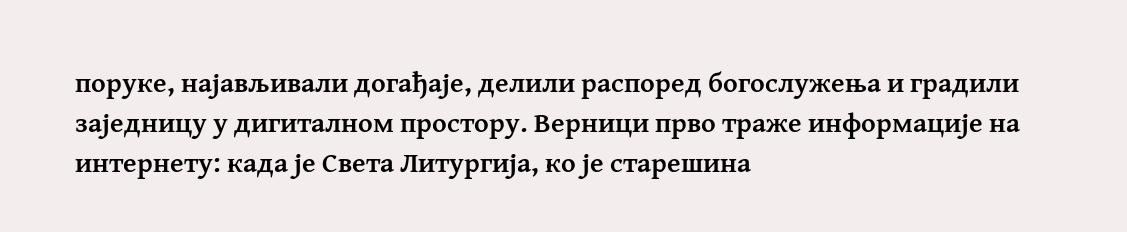поруке, најављивали догађаје, делили распоред богослужења и градили заједницу у дигиталном простору. Верници прво траже информације на интернету: када је Света Литургија, ко је старешина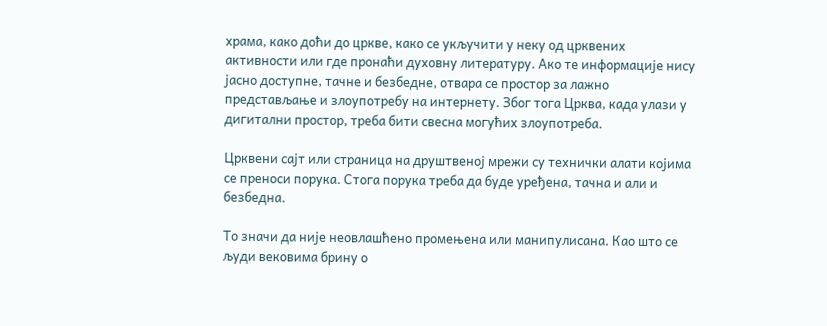храма, како доћи до цркве, како се укључити у неку од црквених активности или где пронаћи духовну литературу. Ако те информације нису јасно доступне, тачне и безбедне, отвара се простор за лажно представљање и злоупотребу на интернету. Због тога Црква, када улази у дигитални простор, треба бити свесна могућих злоупотреба.

Црквени сајт или страница на друштвеној мрежи су технички алати којима се преноси порука. Стога порука треба да буде уређена, тачна и али и безбедна.

То значи да није неовлашћено промењена или манипулисана. Као што се људи вековима брину о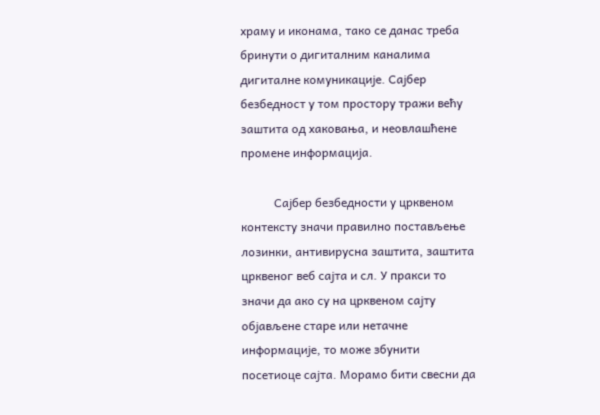храму и иконама, тако се данас треба бринути о дигиталним каналима дигиталне комуникације. Сајбер безбедност у том простору тражи већу заштита од хаковања, и неовлашћене промене информација.

           Сајбер безбедности у црквеном контексту значи правилно постављење лозинки, антивирусна заштита, заштита црквеног веб сајта и сл. У пракси то значи да ако су на црквеном сајту објављене старе или нетачне информације, то може збунити посетиоце сајта. Морамо бити свесни да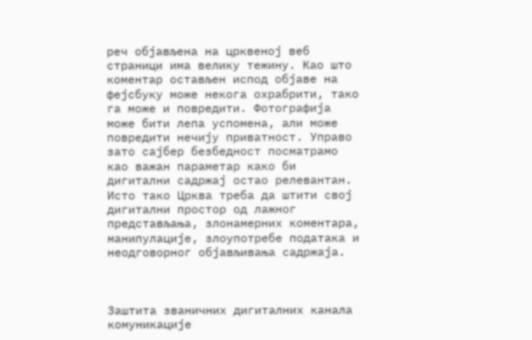реч објављена на црквеној веб страници има велику тежину. Као што коментар остављен испод објаве на фејсбуку може некога охрабрити, тако га може и повредити. Фотографија може бити лепа успомена, али може повредити нечију приватност. Управо зато сајбер безбедност посматрамо као важан параметар како би дигитални садржај остао релевантан. Исто тако Црква треба да штити свој дигитални простор од лажног представљања, злонамерних коментара, манипулације, злоупотребе података и неодговорног објављивања садржаја.



Заштита званичних дигиталних канала комуникације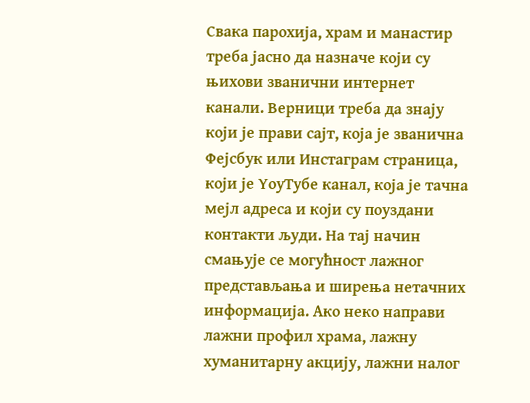Свака парохија, храм и манастир треба јасно да назначе који су њихови званични интернет канали. Верници треба да знају који је прави сајт, која је званична Фејсбук или Инстаграм страница, који је YоуТубе канал, која је тачна мејл адреса и који су поуздани контакти људи. На тај начин смањује се могућност лажног представљања и ширења нетачних информација. Ако неко направи лажни профил храма, лажну хуманитарну акцију, лажни налог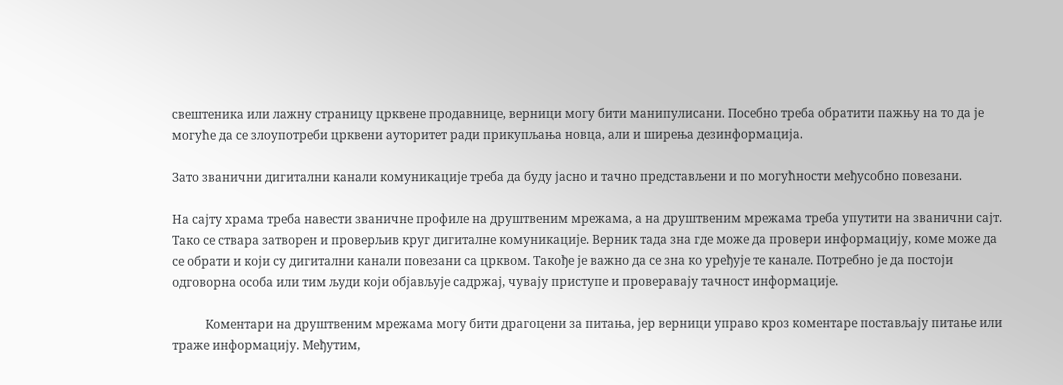свештеника или лажну страницу црквене продавнице, верници могу бити манипулисани. Посебно треба обратити пажњу на то да је могуће да се злоупотреби црквени ауторитет ради прикупљања новца, али и ширења дезинформација.

Зато званични дигитални канали комуникације треба да буду јасно и тачно представљени и по могућности међусобно повезани.

На сајту храма треба навести званичне профиле на друштвеним мрежама, а на друштвеним мрежама треба упутити на званични сајт. Тако се ствара затворен и проверљив круг дигиталне комуникације. Верник тада зна где може да провери информацију, коме може да се обрати и који су дигитални канали повезани са црквом. Такође је важно да се зна ко уређује те канале. Потребно је да постоји одговорна особа или тим људи који објављује садржај, чувају приступе и проверавају тачност информације.

           Коментари на друштвеним мрежама могу бити драгоцени за питања, јер верници управо кроз коментаре постављају питање или траже информацију. Међутим,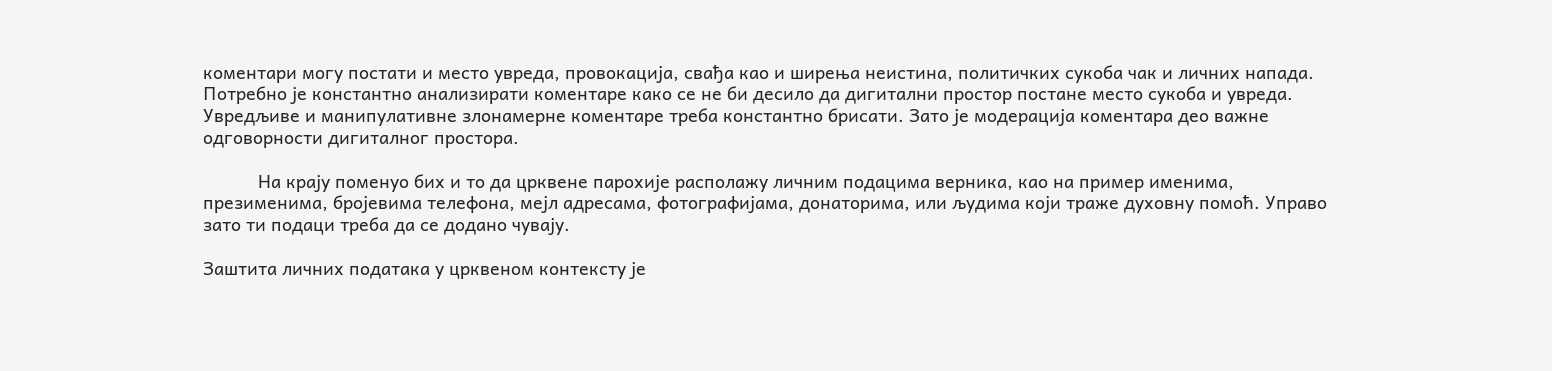коментари могу постати и место увреда, провокација, свађа као и ширења неистина, политичких сукоба чак и личних напада. Потребно је константно анализирати коментаре како се не би десило да дигитални простор постане место сукоба и увреда. Увредљиве и манипулативне злонамерне коментаре треба константно брисати. Зато је модерација коментара део важне одговорности дигиталног простора.

           На крају поменуо бих и то да црквене парохије располажу личним подацима верника, као на пример именима, презименима, бројевима телефона, мејл адресама, фотографијама, донаторима, или људима који траже духовну помоћ. Управо зато ти подаци треба да се додано чувају.

Заштита личних података у црквеном контексту је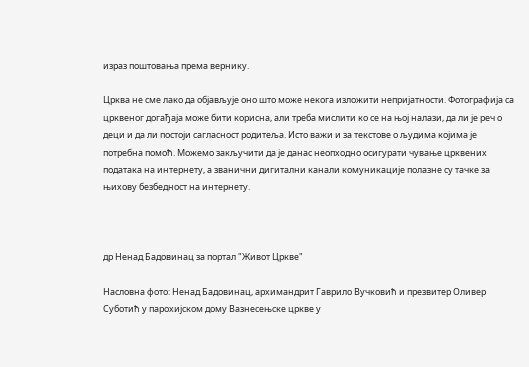израз поштовања према вернику.

Црква не сме лако да објављује оно што може некога изложити непријатности. Фотографија са црквеног догађаја може бити корисна, али треба мислити ко се на њој налази, да ли је реч о деци и да ли постоји сагласност родитеља. Исто важи и за текстове о људима којима је потребна помоћ. Можемо закључити да је данас неопходно осигурати чување црквених података на интернету, а званични дигитални канали комуникације полазне су тачке за њихову безбедност на интернету.



др Ненад Бадовинац за портал "Живот Цркве"

Насловна фото: Ненад Бадовинац, архимандрит Гаврило Вучковић и презвитер Оливер Суботић у парохијском дому Вазнесењске цркве у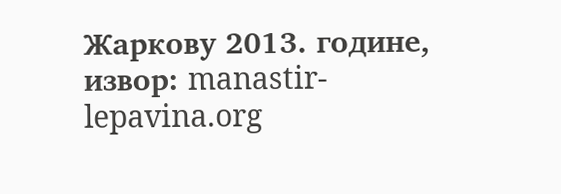Жаркову 2013. године, извор: manastir-lepavina.org